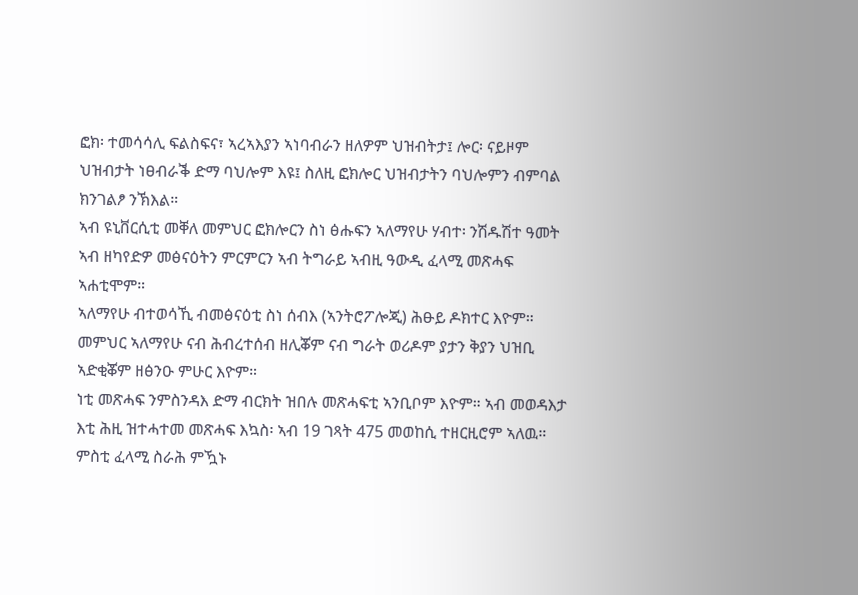ፎክ፡ ተመሳሳሊ ፍልስፍና፣ ኣረኣእያን ኣነባብራን ዘለዎም ህዝብትታ፤ ሎር፡ ናይዞም ህዝብታት ነፀብራቕ ድማ ባህሎም እዩ፤ ስለዚ ፎክሎር ህዝብታትን ባህሎምን ብምባል ክንገልፆ ንኽእል።
ኣብ ዩኒቨርሲቲ መቐለ መምህር ፎክሎርን ስነ ፅሑፍን ኣለማየሁ ሃብተ፡ ንሽዱሽተ ዓመት ኣብ ዘካየድዎ መፅናዕትን ምርምርን ኣብ ትግራይ ኣብዚ ዓውዲ ፈላሚ መጽሓፍ ኣሐቲሞም።
ኣለማየሁ ብተወሳኺ ብመፅናዕቲ ስነ ሰብእ (ኣንትሮፖሎጂ) ሕፁይ ዶክተር እዮም።
መምህር ኣለማየሁ ናብ ሕብረተሰብ ዘሊቖም ናብ ግራት ወሪዶም ያታን ቅያን ህዝቢ ኣድቂቖም ዘፅንዑ ምሁር እዮም።
ነቲ መጽሓፍ ንምስንዳእ ድማ ብርክት ዝበሉ መጽሓፍቲ ኣንቢቦም እዮም። ኣብ መወዳእታ እቲ ሕዚ ዝተሓተመ መጽሓፍ እኳስ፡ ኣብ 19 ገጻት 475 መወከሲ ተዘርዚሮም ኣለዉ።
ምስቲ ፈላሚ ስራሕ ምዃኑ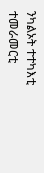ንካልኦት ተተካእቲ ተመራመርቲ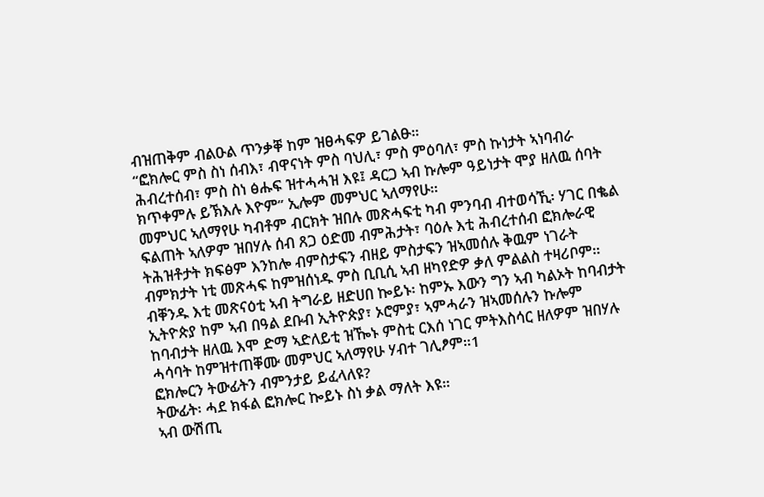ብዝጠቅም ብልዑል ጥንቃቐ ከም ዝፀሓፍዎ ይገልፁ።
“ፎክሎር ምስ ስነ ሰብእ፣ ብዋናነት ምስ ባህሊ፣ ምስ ምዕባለ፣ ምስ ኩነታት ኣነባብራ ሕብረተሰብ፣ ምስ ስነ ፅሑፍ ዝተሓሓዝ እዩ፤ ዳርጋ ኣብ ኩሎም ዓይነታት ሞያ ዘለዉ ሰባት ክጥቀምሉ ይኽእሉ እዮም” ኢሎም መምህር ኣለማየሁ።
መምህር ኣለማየሁ ካብቶም ብርክት ዝበሉ መጽሓፍቲ ካብ ምንባብ ብተወሳኺ፡ ሃገር በቈል ፍልጠት ኣለዎም ዝበሃሉ ሰብ ጸጋ ዕድመ ብምሕታት፣ ባዕሉ እቲ ሕብረተሰብ ፎክሎራዊ ትሕዝቶታት ክፍፅም እንከሎ ብምስታፍን ብዘይ ምስታፍን ዝኣመሰሉ ቅዉም ነገራት ብምክታት ነቲ መጽሓፍ ከምዝሰነዱ ምስ ቢቢሲ ኣብ ዘካየድዎ ቃለ ምልልስ ተዛሪቦም።
ብቐንዱ እቲ መጽናዕቲ ኣብ ትግራይ ዘድሀበ ኰይኑ፡ ከምኡ እውን ግን ኣብ ካልኦት ከባብታት ኢትዮጵያ ከም ኣብ በዓል ደቡብ ኢትዮጵያ፣ ኦሮምያ፣ ኣምሓራን ዝኣመሰሉን ኩሎም ከባብታት ዘለዉ እሞ ድማ ኣድለይቲ ዝዀኑ ምስቲ ርእሰ ነገር ምትእስሳር ዘለዎም ዝበሃሉ ሓሳባት ከምዝተጠቐሙ መምህር ኣለማየሁ ሃብተ ገሊፆም።1
ፎክሎርን ትውፊትን ብምንታይ ይፈላለዩ?
ትውፊት፡ ሓደ ክፋል ፎክሎር ኰይኑ ስነ ቃል ማለት እዩ።
ኣብ ውሽጢ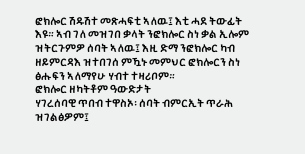ፎክሎር ሽዱሽተ መጽሓፍቲ ኣለዉ፤ እቲ ሓደ ትውፊት እዩ። ኣብ ገለ መዝገበ ቃላት ንፎክሎር ስነ ቃል ኢሎም ዝትርጉምዎ ሰባት ኣለዉ፤ እዚ ድማ ንፎክሎር ካብ ዘይምርዳእ ዝተበገሰ ምዃኑ መምህር ፎክሎርን ስነ ፅሑፍን ኣለማየሁ ሃብተ ተዛሪቦም።
ፎክሎር ዘካትቶም ዓውድታት
ሃገረሰባዊ ጥበብ ተዋስኦ፡ ሰባት ብምርኢት ጥራሕ ዝገልፅዎም፤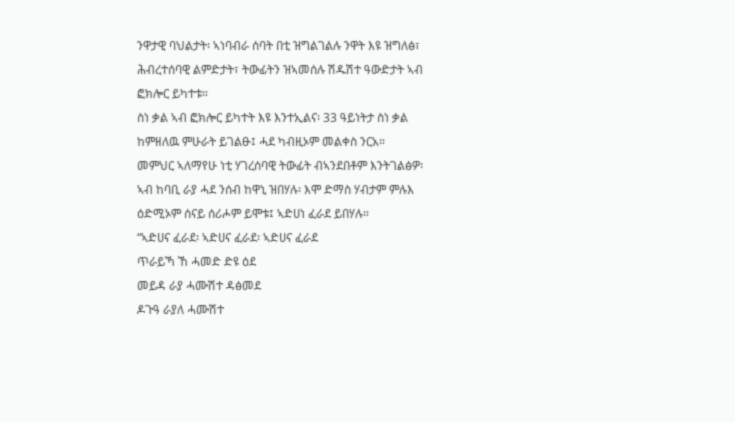ንዋታዊ ባህልታት፡ ኣነባብራ ሰባት በቲ ዝግልገልሉ ንዋት እዩ ዝግለፅ፣ ሕብረተሰባዊ ልምድታት፣ ትውፊትን ዝኣመሰሉ ሽዱሽተ ዓውድታት ኣብ ፎክሎር ይካተቱ።
ስነ ቃል ኣብ ፎክሎር ይካተት እዩ እንተኢልና፡ 33 ዓይነትታ ስነ ቃል ከምዘለዉ ምሁራት ይገልፁ፤ ሓደ ካብዚኦም መልቀስ ንርአ።
መምህር ኣለማየሁ ነቲ ሃገረሰባዊ ትውፊት ብኣንደበቶም እንትገልፅዎ፡
ኣብ ከባቢ ራያ ሓደ ንሰብ ከዋኒ ዝበሃሉ፡ እሞ ድማስ ሃብታም ምሉእ ዕድሚኦም ሰናይ ሰሪሖም ይሞቱ፤ ኣድሀነ ፈራደ ይበሃሉ።
“ኣድሀና ፈራደ፡ ኣድሀና ፈራደ፡ ኣድሀና ፈራደ
ጥራይኻ ኸ ሓመድ ድዩ ዕደ
መይዳ ራያ ሓሙሽተ ዳፅመደ
ዶጉዓ ራያለ ሓሙሽተ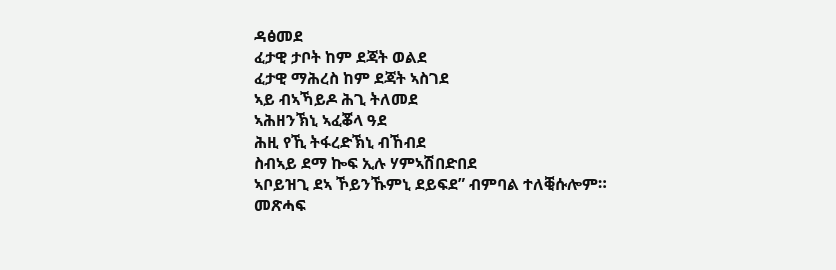ዳፅመደ
ፈታዊ ታቦት ከም ደጃት ወልደ
ፈታዊ ማሕረስ ከም ደጃት ኣስገደ
ኣይ ብኣኻይዶ ሕጊ ትለመደ
ኣሕዘንኽኒ ኣፈቖላ ዓደ
ሕዚ የኺ ትፋረድኽኒ ብኸብደ
ስብኣይ ደማ ኰፍ ኢሉ ሃምኣሽበድበደ
ኣቦይዝጊ ደኣ ኾይንኹምኒ ደይፍደ” ብምባል ተለቒሱሎም።
መጽሓፍ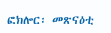ፎክሎር፡ መጽናዕቲ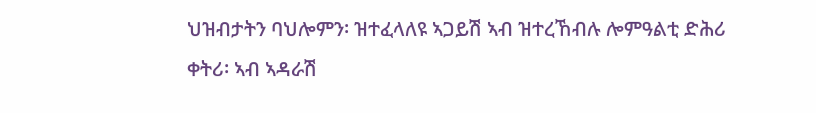ህዝብታትን ባህሎምን፡ ዝተፈላለዩ ኣጋይሽ ኣብ ዝተረኸብሉ ሎምዓልቲ ድሕሪ ቀትሪ፡ ኣብ ኣዳራሽ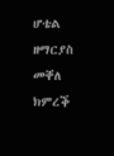ሆቴል ዘማርያስ መቐለ ክምረቕ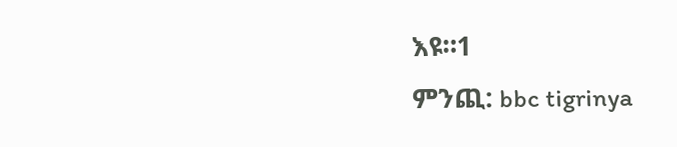እዩ።1
ምንጪ: bbc tigrinya